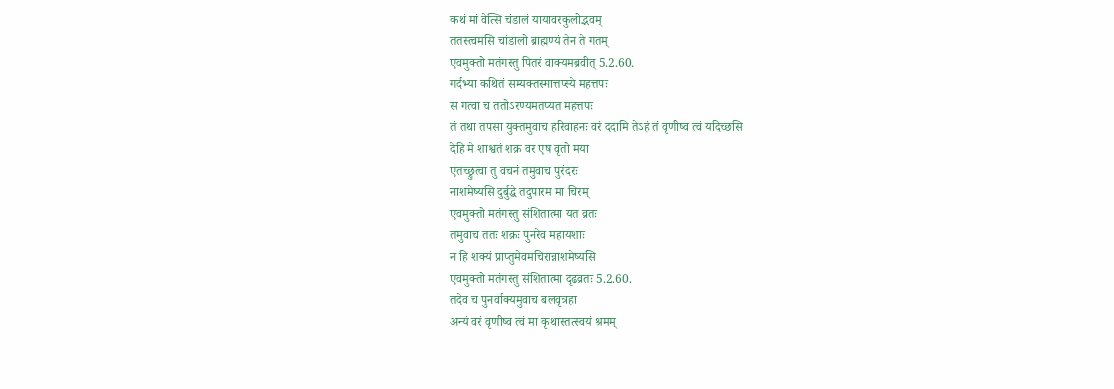कथं मां वेत्सि चंडालं यायावरकुलोद्भवम्
ततस्त्वमसि चांडालो ब्राह्मण्यं तेन ते गतम्
एवमुक्तो मतंगस्तु पितरं वाक्यमब्रवीत् 5.2.60.
गर्दभ्या कथितं सम्यक्तस्मात्तप्स्ये महत्तपः
स गत्वा च ततोऽरण्यमतप्यत महत्तपः
तं तथा तपसा युक्तमुवाच हरिवाहनः वरं ददामि तेऽहं तं वृणीष्व त्वं यदिच्छसि
देहि मे शाश्वतं शक्र वर एष वृतो मया
एतच्छ्रुत्वा तु वचनं तमुवाच पुरंदरः
नाशमेष्यसि दुर्बुद्धे तदुपारम मा चिरम्
एवमुक्तो मतंगस्तु संशितात्मा यत व्रतः
तमुवाच ततः शक्रः पुनरेव महायशाः
न हि शक्यं प्राप्तुमेवमचिरान्नाशमेष्यसि
एवमुक्तो मतंगस्तु संशितात्मा दृढव्रतः 5.2.60.
तदेव च पुनर्वाक्यमुवाच बलवृत्रहा
अन्यं वरं वृणीष्व त्वं मा कृथास्तत्स्वयं श्रमम्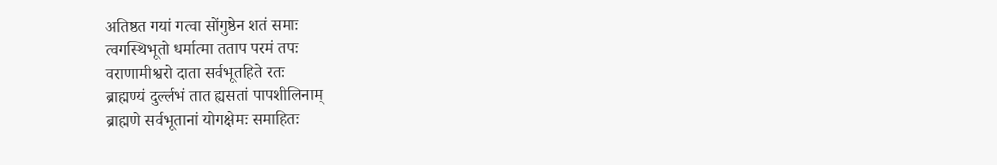अतिष्ठत गयां गत्वा सोंगुष्ठेन शतं समाः
त्वगस्थिभूतो धर्मात्मा तताप परमं तपः
वराणामीश्वरो दाता सर्वभूतहिते रतः
ब्राह्मण्यं दुर्ल्लभं तात ह्यसतां पापशीलिनाम्
ब्राह्मणे सर्वभूतानां योगक्षेमः समाहितः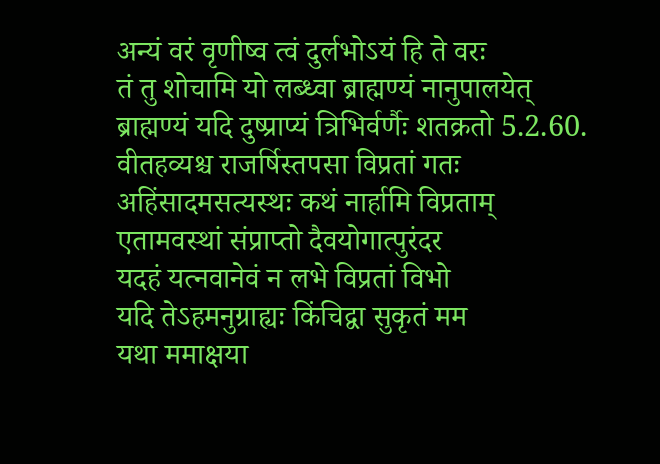अन्यं वरं वृणीष्व त्वं दुर्लभोऽयं हि ते वरः
तं तु शोचामि यो लब्ध्वा ब्राह्मण्यं नानुपालयेत्
ब्राह्मण्यं यदि दुष्प्राप्यं त्रिभिर्वर्णैः शतक्रतो 5.2.60.
वीतहव्यश्च राजर्षिस्तपसा विप्रतां गतः
अहिंसादमसत्यस्थः कथं नार्हामि विप्रताम्
एतामवस्थां संप्राप्तो दैवयोगात्पुरंदर
यदहं यत्नवानेवं न लभे विप्रतां विभो
यदि तेऽहमनुग्राह्यः किंचिद्वा सुकृतं मम
यथा ममाक्षया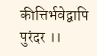कीत्तिर्भवेद्वापि पुरंदर ।।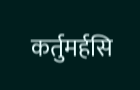कर्तुमर्हसि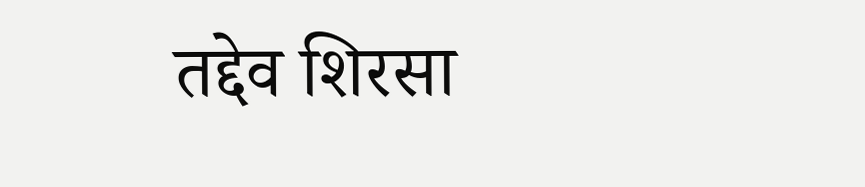तद्देव शिरसा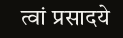त्वां प्रसादये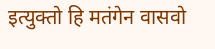इत्युक्तो हि मतंगेन वासवो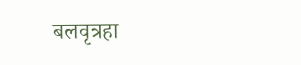बलवृत्रहा